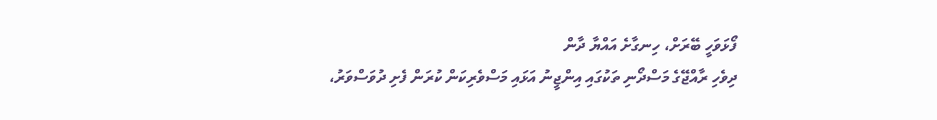ފޯޅަވަހީ ބޭރަށް، ހިނގާށެ އައްޔާ ދާން
ދިވެހި ރާއްޖޭގެ މަސްދޯނި ތަކުގައި އިންޖީނު އަޅައި މަސްވެރިކަން ކުރަން ފެށި ދުވަސްވަރު،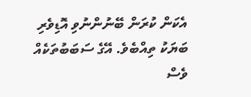އެކަން ކުރަން ބޭނުންނުވި އޮޑިވެރި ބަޔަކު ތިއްބެވެ. އޭގެ ސަބަބުތަކެއް ވެސް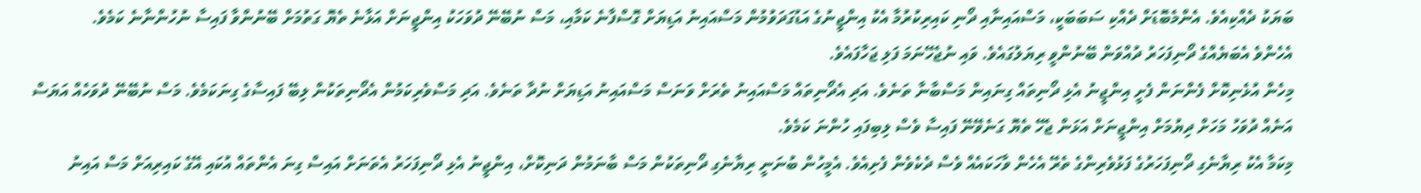ބަޔަކު ދެއްކިއެވެ. އެންމެބޮޑަށް ދެއްކި ސަބަބަކީ، މަސްއައިނާއި ދޯނި ކައިރިކުރުމާ އެކު އިންޖީނުގެ އަޑުގަދަވުމުން މަސްއައިނު އަޑިޔަށް ގޮސްފާނެ ކަމާއި، މަސް ނުބޭނޭ ދުވަހަކު އިންޖީނަށް އަޅާނެ ތެޔޮ ގަތުމަށް ބޭނުންވާ ފައިސާ ނުހުންނާނެ ކަމެވެ.
އެހެންވެ އެބަޔެއްގެ ދޯނިފަހަރު ދުއްވަން ބޭނުންވީ ރިޔަލުގައެވެ. ވައި ނުޖެހޭނަމަ ފަލި ޖަހާފައެވެ.
މިހެން އުޅެނިކޮށް ފެންނަން ފެށީ އިންޖީނު އެޅި ދޯނިތައް ގިނައިން މަސްބާނާ ތަނެވެ. އަދި އެދޯނިތައް މަސްއައިނު ތެރަށް ވަނަސް މަސްއައިނު އަޑިޔަށް ނުދާ ތަނެވެ. އަދި މަސްވެރިކަމުން އެދޯނިތަކުން ލިބޭ ފައިސާގެ ގިނަކަމެވެ. މަސް ނުބޭނޭ ދުވަހެއް އަޔަސް އަނެއް ދުވަހު މަހަށް ދިޔުމަށް އިންޖީނަށް އަޅަން ޖެހޭ ތެޔޮ ގަނެވޭނޭ ފައިސާ ވެސް ލިބިފައި ހުންނަ ކަމެވެ.
މިކަމާ އެކު ރިޔާނެގި ދޯނިފަހަރުގެ ފަޅުވެރިންގެ ތެރޭ އެހެން ވާހަކައެއް ވެސް ދެކެވެން ފެށިއެވެ. އެމީހުން ބުނަނީ ރިޔާނެގި ދޯނިތަކުން މަސް ބާނަމުން ދަނިކޮށް، އިންޖީނު އެޅި ދޯނިފަހަރު އެތަނަށް އައިސް ގިނަ އެންތައް އުކައި އޭގެ ކައިރިއަށް މަސް އައިނު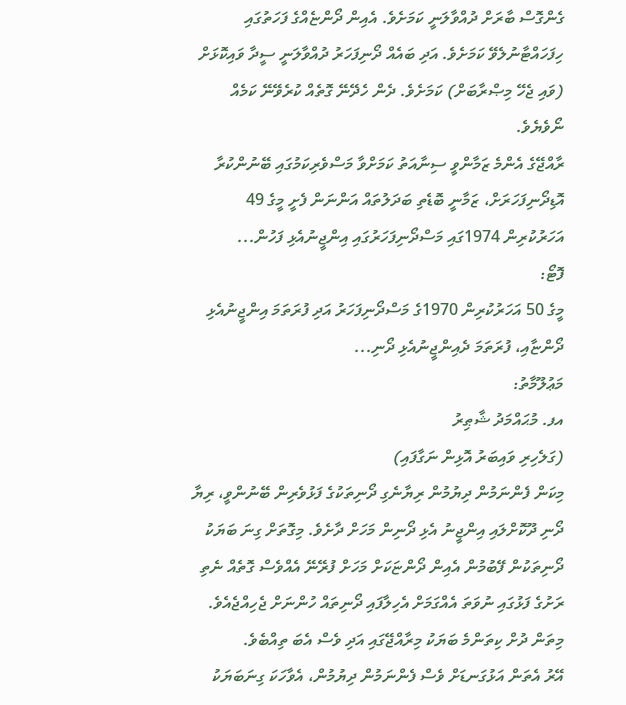ގެންގޮސް ބާރަށް ދުއްވާލަނީ ކަމަށެވެ. އެއިން ދޯންޏެއްގެ ފަހަތުގައި ހިފަހައްޓާނުލެވޭ ކަމަށެވެ. އަދި ބައެއް ދޯނިފަހަރު ދުއްވާލަނީ ސީދާ ވައިކޮޅަށް (ވައި ޖެހޭ މިޞްރާބަށް) ކަމަށެވެ. ދެން ހެދޭނޭ ގޮތެއް ކުރެވޭނޭ ކަމެއް ނޯވެޔެވެ.
ރާއްޖޭގެ އެންމެ ޒަމާންވީ ސިނާއަތު ކަމަށްވާ މަސްވެރިކަމުގައި ބޭނުންކުރާ އޮޑިދޯނިފަހަރަށް، ޒަމާނީ ބޮޑެތި ބަދަލުތައް އަންނަން ފެށީ މީގެ 49 އަހަރުކުރިން 1974ގައި މަސްދޯނިފަހަރުގައި އިންޖީނުއެޅި ފަހުން...
ފޮޓޯ:
މީގެ 50 އަހަރުކުރިން 1970ގެ މަސްދޯނިފަހަރު އަދި ފުރަތަމަ އިންޖީނުއެޅި ދޯންޏާއި، ފުރަތަމަ ދެއިންޖީނުއެޅި ދޯނި...
މަޢުލޫމާތު:
އފ. މުޙައްމަދު ޝާޠިރު
(ގަލެހިރި ވައިބަރު އޮޅިން ނަގާފައި)
މިކަން ފެންނަމުން ދިޔުމުން ރިޔާނެގި ދޯނިތަކުގެ ފަޅުވެރިން ބޭނުންވީ، ރިޔާ ދޯނި ދޫކޮށްލައި އިންޖީނު އެޅި ދޯނިން މަހަށް ދާށެވެ. މިގޮތަށް ގިނަ ބަޔަކު ދޯނިތަކުން ފޭބުމުން އެއިން ދޯންޏަކަށް މަހަށް ފުރޭނޭ އެއްވެސް ގޮތެއް ނެތި ރަށުގެ ފަޅުގައި ނުވަތަ އެއްގަމަށް އެހިލާފައި ދޯނިތައް ހުންނަށް ޖެހިއްޖެއެވެ. މިތަން ދުށް ކިތަންމެ ބަޔަކު މިރާއްޖޭގައި އަދި ވެސް އެބަ ތިއްބެވެ.
އޭރު އެތަން އަޅުގަނޑަށް ވެސް ފެންނަމުން ދިޔުމުން، އެވާހަކަ ގިނަބަޔަކު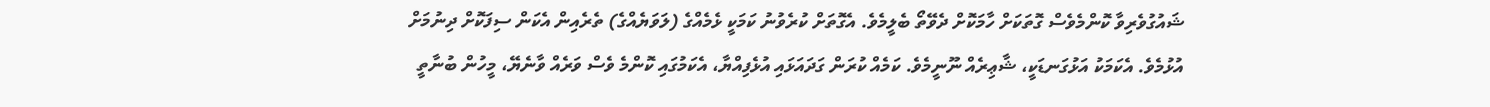ޝައުގުވެރިވާ ކޮންމެވެސް ގޮތަކަށް ހާމަކޮށް ދެވޭތޯ ބެލީމެވެ. އެގޮތަށް ކުރެވުނު ކަމަކީ ޅެމެއްގެ (ލަވަޔެއްގެ) ތެރެއިން އެކަން ސިފަކޮށް ދިނުމަށް އުޅުމެވެ. އެކަމަކު އަޅުގަނޑަކީ، ޝާޢިރެއް ނޫނީމެވެ. ކަމެއް ކުރަން ގަދައަޅައި އުޅެފިއްޔާ، އެކަމުގައި ކޮންމެ ވެސް ވަރެއް ވާނެޔޭ، މީހުން ބުނާތީ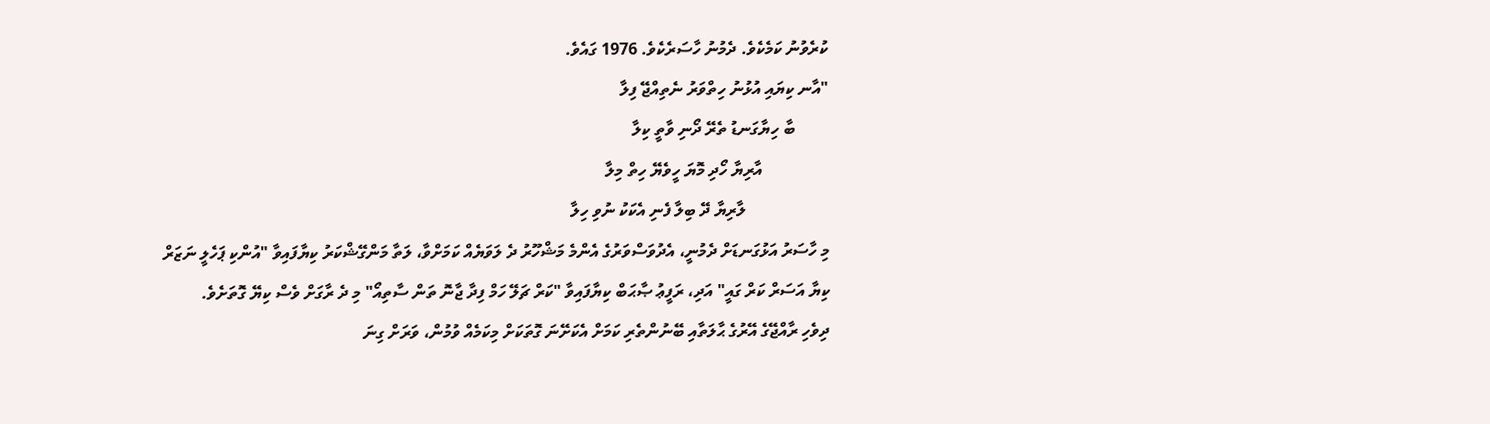ކުރެވުނު ކަމެކެވެ. ދެމުނު ހާސަރެކެވެ. 1976 ގައެވެ.
"އާނ ކިޔައި އުޅުނު ހިތްވަރު ނެތިއްޖޭ ފިލާ
        ބާ ހިޔާގަނޑު ތެރޭ ދޯނި ވާތީ ކިލާ
                އާރިޔާ ހޯދި މޮޔަ ހީވެޔޭ ހިތް މިލާ
                    ލާރިޔާ ދޭ ބިލާ ފެނި އެކަކު ނުވި ހިލާ
މި ހާސަރު އަޅުގަނޑަށް ދެމުނީ، އެދުވަސްވަރުގެ އެންމެ މަޝްހޫރު ދެ ލަވަޔެއް ކަމަށްވާ، ލަތާ މަންގޭޝްކަރު ކިޔާފައިވާ "އުންކި ޕަހެލީ ނަޒަރް ކިޔާ އަސަރް ކަރް ގައީ" އަދި، ރަފީޢު ޞާޙަބް ކިޔާފައިވާ "ކަރް ޗަލޭ ހަމް ފިދާ ޖާނޮ ތަން ސާތިއޯ" މި ދެ ރާގަށް ވެސް ކިޔޭ ގޮތަށެވެ.
ދިވެހި ރާއްޖޭގެ އޭރުގެ ޙާލަތާއި ބޭނުންތެރި ކަމަށް އެކަށޭނަ ގޮތަކަށް މިކަމެއް ވުމުން، ވަރަށް ގިނަ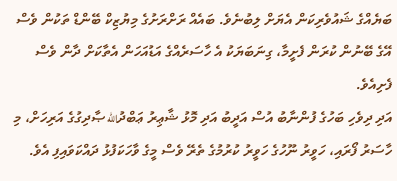ބަޔެއްގެ ޝައުވެރިކަން އެޔަށް ލިބުނެވެ. ބައެއް ރަށްރަށުގެ މިޔުޒިކް ބޭންޑް ތަކުން ވެސް އޭގެ ބޭނުން ކުރަން ފެށީމާ، ގިނަބަޔަކު އެ ހާސަރެއްގެ އަޑުއަހަން އެތާކަށް ދާން ވެސް ފެށިއެވެ.
އަދި ދިވެހި ބަހުގެ ފުންނާބު އުސް އަދީބު އަދި މޮޅު ޝާޢިރު ޢަބްދުالله ޞާދިގުގެ އަރިހަށް، މި ހާސަރު ފޯރައި، ހަވީރު ނޫހުގެ ހަވީރު ކުރުމުގެ ތެރޭ ވެސް މީގެ ވާހަކަފުޅު ދައްކަވައިފި އެވެ.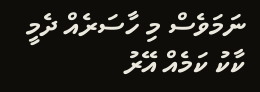ނަމަވެސް މި ހާސަރެއް ދެމީ ކާކު ކަމެއް އޭރު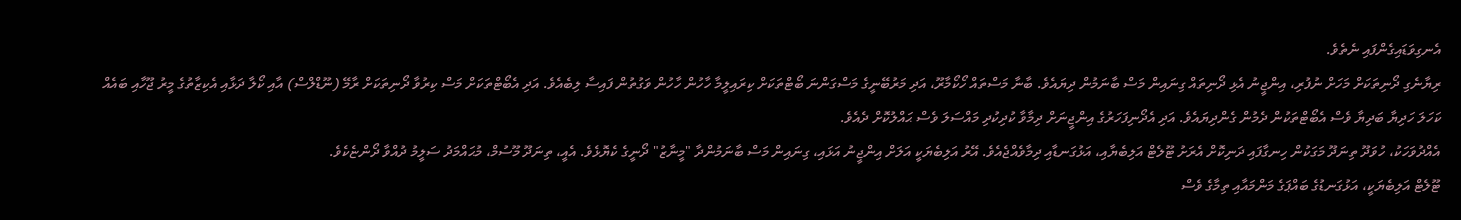އެނގިވަޑައިގެންފައި ނެތެވެ.
ރިޔާނެގި ދޯނިތަކަށް މަހަށް ނުފުރި، އިންޖީނު އެޅި ދޯނިތައް ގިނައިން މަސް ބާނަމުން ދިޔައެވެ. ބާނާ މަސްތައް ހޯކޯމާރޫ، އަދި މަރުބޭނީގެ މަސްގަންނަ ބޯޓްތަކަށް ކިރައިލީމާ ހާހުން ހާހުން ވަގުތުން ފައިސާ ލިބެއެވެ. އަދި އެބޯޓްތަކަށް މަސް ކިރުވާ ދޯނިތަކަށް ރާމޭ (ނޫޑްލްސް) އާއި ކޯލާ ދަޅާއި އެކިޒާތުގެ މީރު ޖޫހާއި ބައެއް ކަހަލަ ހަދިޔާ ބަދިޔާ ވެސް އެބޯޓްތަކުން ދެމުން ގެންދިޔައެވެ. އަދި އެދޯނިފަހަރުގެ އިންޖީނަށް ދިމާވާ ކުދިކުދި މައްސަލަ ވެސް ޙައްލުކޮށް ދެއެވެ.
އެއްދުވަހަކު، ހުވަދޫ ތިނަދޫ މަގަކުން ހިނގާފައި ދަނިކޮށް އެރަށު ޓޫލެޓް އަލިބެޔާއި، އަޅުގަނޑާއި ދިމާވެއްޖެއެވެ. އޭރު އަލިބެޔަކީ އަލަށް އިންޖީނު އަޅައި، ގިނައިން މަސް ބާނަމުންދާ "މީނާޒު" ދޯނީގެ ކެޔޮޅެވެ. އެއީ، ތިނަދޫ މޫސުމް، މުޙައްމަދު ސަލީމު ދުއްވާ ދޯންޏެކެވެ.
ޓޫލެޓް އަލިބެޔަކީ، އަޅުގަނޑުގެ ބައްޕަގެ މަންމައާއި ތިމާގެ ވެސް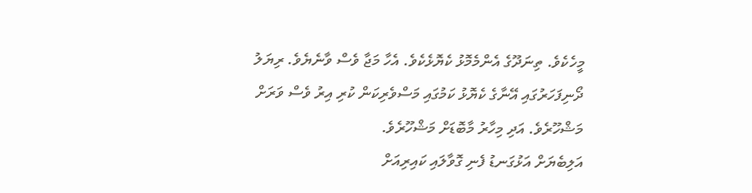މީހެކެވެ. ތިނަދޫގެ އެންމެމޮޅު ކެޔޮޅެކެވެ. އެހާ މަޖާ ވެސް ވާނެޔެވެ. ރިޔަލު ދޯނިފަހަރުގައި އޭނާގެ ކެޔޮޅު ކަމުގައި މަސްވެރިކަން ކުރި އިރު ވެސް ވަރަށް މަޝްހޫރެވެ. އަދި މިހާރު މާބޮޑަށް މަޝްހޫރެވެ.
އަލިބެޔަށް އަޅުގަނޑު ފެނި ގޮވާލައި ކައިރިއަށް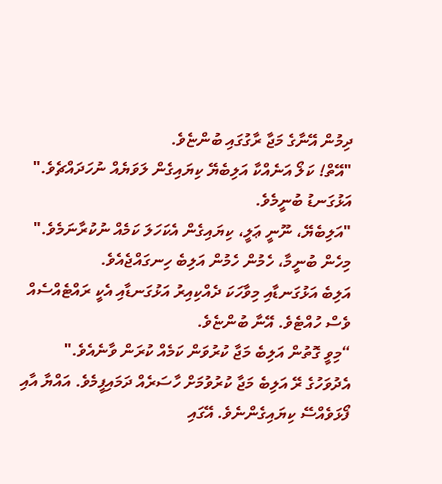ދިމުން އޭނާގެ މަޖާ ރާގުގައި ބުންޏެވެ.
"އޭތް! ކަލޯ އަނެއްކާ އަލިބެޔޭ ކިޔައިގެން ލަވަޔެއް ނުހަދައްޗެވެ."
އަޅުގަނޑު ބުނީމެވެ.
"އަލިބެޔޭ، ނޫނީ ޢަލީ، ކިޔައިގެން އެކަހަލަ ކަމެއް ނުކުރާނަމެވެ."
މިހެން ބުނީމާ، ހެމުން ހެމުން އަލިބެ ހިނގައްޖެއެވެ.
އަލިބެ އަޅުގަނޑާއި މިވާހަކަ ދެއްކިއިރު އަޅުގަނޑާއި އެކީ ރައްޓެއްސެއް ވެސް ހުއްޓެވެ. އޭނާ ބުންޏެވެ.
“މިވީ ގޮތުން އަލިބެ މަޖާ ކުރުވަން ކަމެއް ކުރަން ވާނެއެވެ."
އެދުވަހުގެ ރޭ އަލިބެ މަޖާ ކުރުވުމަށް ހާސަރެއް ދަމައިފީމެވެ. އައްޔާ އާއި ފޯޅަވެއްސޭ ކިޔައިގެންނެވެ. އޭގައި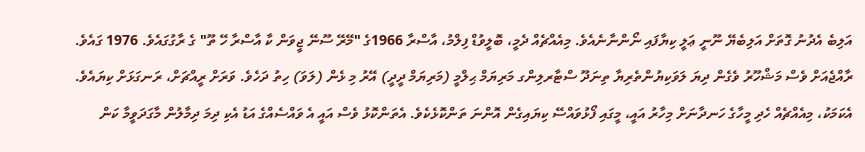އަލިބެ އެދުނު ގޮތަށް އަލިބެޔޭ ނޫނީ ޢަލީ ކިޔާފައި ނޯންނާނެއެވެ. މިއެއްޗެއް ދެމީ، ބޮލީވުޑް ފިލްމު، އާސްރާ 1966ގެ "މޭރޭ ސޫނޭ ޖީވަން ކާ އާސްރާ ހޭ ތޫ" ގެ ރާގުގައެވެ. 1976 ގައެވެ.
ރާއްޖެއަށް ވެސް މަޝްހޫރު ވެގެން ދިޔަ ލަވަކިޔުންތެރިޔާ ތިނަދޫ ސްޓާރލިންގ މަރިޔަމް ޙިލްމީ (މަރިޔަމް ދީދީ) އޭރު މި ޅެން (ލަވަ) ހިތު ދަހެވެ. ވަރަށް ރީއްޗަށް، ރަނގަޅަށް ކިޔައެވެ. އެކަމަކު، މިއެއްޗެއް ހެދި މީހާގެ ހަނދާނަށް މިހާރު އައީ، މީގައި ފޯޅުވައްސޭ ކިޔައިގެން އޮންނަ ތަންކޮޅެކެވެ. އެތަންކޮޅު ވެސް އައީ އެ ވައްސެއްގެ އަޑު އެކި ދިމަ ދިމާލުން މާގަދަވީމާ ކަން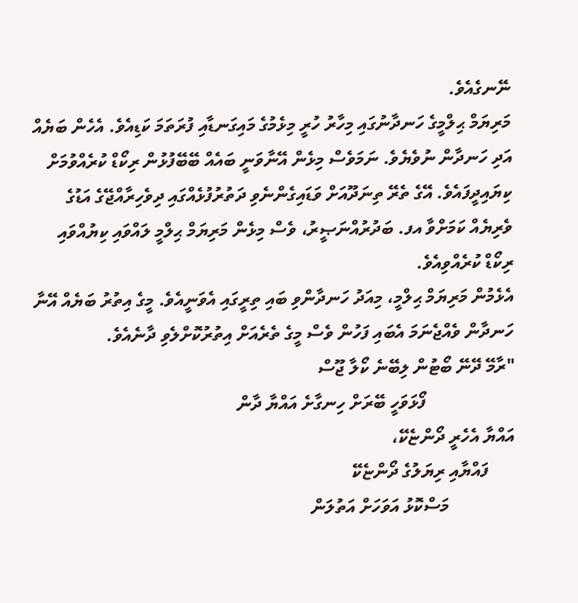ނޭނގެއެވެ.
މަރިޔަމް ޙިލްމީގެ ހަނދާނުގައި މިހާރު ހުރީ މިޅެމުގެ މައިގަނޑާއި ފުރަތަމަ ކަޑިއެވެ. އެހެން ބަޔެއް އަދި ހަނދާން ނުވެޔެވެ. ނަމަވެސް މިޅެން އޭނާވަނީ ބައެއް ބޭބޭފުޅުން ރިކޯޑް ކުރެއްވުމަށް ކިޔައިދީފައެވެ. އޭގެ ތެރޭ ތިނަދޫއަށް ވަޑައިގެންނެވި ދަތުރުފުޅެއްގައި ދިވެހިރާއްޖޭގެ އަޑުގެ ވެރިޔެއް ކަމަށްވާ އފ. ބަދުރުއްނަޞީރު، ވެސް މިޅެން މަރިޔަމް ޙިލްމީ ލައްވައި ކިޔުއްވައި ރިކޯޑް ކުރެއްވިއެވެ.
އެޅެމުން މަރިޔަމް ޙިލްމީ، މިއަދު ހަނދާންވި ބައި ތިރީގައި އެވަނީއެވެ. މީގެ އިތުރު ބަޔެއް އޭނާ ހަނދާން ވެއްޖެނަމަ އެބައި ފަހުން ވެސް މީގެ ތެރެއަށް އިތުރުކޮށްލެވި ދާނެއެވެ.
"ރާމޭ ދޭނޭ ބޯޓުން ލިބޭނެ ކޯލާ ޖޫސް
                    ފޯޅަވަހީ ބޭރަށް ހިނގާށެ އައްޔާ ދާން
އައްޔާ އެހެރީ ދޯންޏެކޭ،
      ފައްޔާއި ރިޔަލުގެ ދޯންޏެކޭ
               މަސްކޮޅު އަވަހަށް އަތުލަން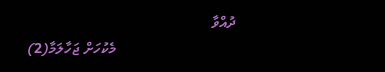ދުއްވާ
                                 މެކުހަށް ޖަހާލަމާ(2)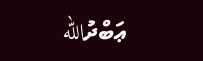ޢަބްދުالله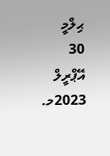ޙިލްމީ
30 އޭޕްރީލް 2023މ.